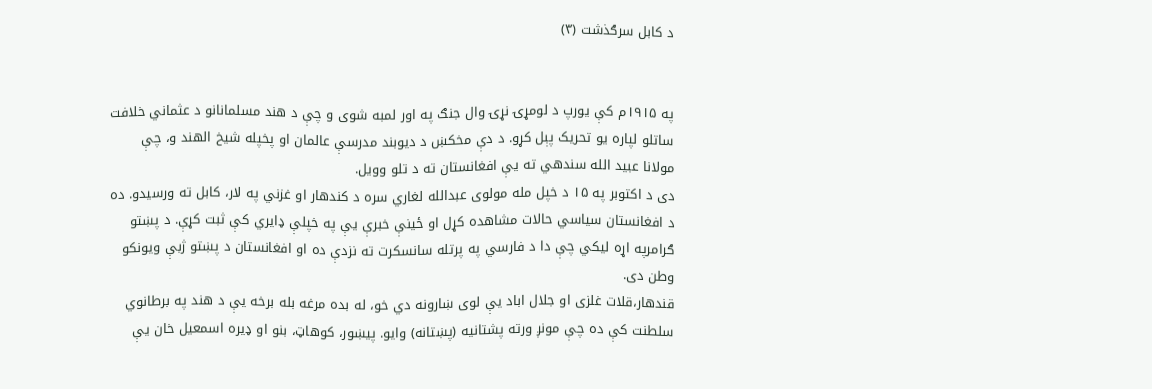د کابل سرګذشت (۳)


په ۱۹۱۵م کې یورپ د لومړۍ نړۍ وال جنګ په اور لمبه شوی و چې د هند مسلمانانو د عثماني خلافت ساتلو لپاره یو تحریک پېل کړو. د دې مخکښ د دیوبند مدرسې عالمان او پخپله شیخ الهند و، چې مولانا عبید الله سندهي ته يې افغانستان ته د تلو وویل.
دی د اکتوبر په ۱۵ د خپل مله مولوی عبدالله لغاري سره د کندهار او غزني په لار، کابل ته ورسیدو. ده د افغانستان سیاسي حالات مشاهده کړل او ځینې خبرې يې په خپلې ډایري کې ثبت کړې. د پښتو ګرامرپه اړه لیکي چې دا د فارسي په پرتله سانسکرت ته نزدې ده او افغانستان د پښتو ژ‌بې ویونکو وطن دی.
قندهار،قلات غلزی او جلال اباد يې لوی ښارونه دي خو، له بده مرغه بله برخه يې د هند په برطانوي سلطنت کې ده چې مونږ ورته پشتانیه (پښتانه) وایو. پیښور، کوهاټ، بنو او ډیره اسمعیل خان يې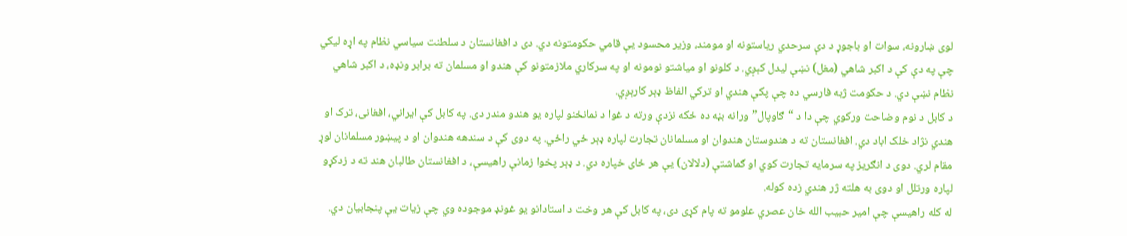لوی ښارونه، سوات او باجوړ د دې سرحدي ریاستونه او مومند، وزیر محسود يې قامي حکومتونه دي. دی د افغانستان د سلطنت سیاسي نظام په اړه لیکي چې په دې کې د اکبر شاهي (مغل) نښې لیدل کېږي. د کلونو او میاشتو نومونه او په سرکاري ملازمتونو کې هندو او مسلمان ته برابر ونډه، د اکبر شاهي نظام نښې دي. د حکومت ژ‌به فارسي ده چې پکې هندي او ترکي الفاظ ډېر کارېږي.
د کابل د نوم وضاحت ورکوي چې دا د “ګاوپال” ورانه بڼه ده ځکه نزدې ورته د غوا د نمانځنو لپاره یو هندو مندر دی. په کابل کې ایراني، افغانی، ترک او هندي نژاد خلک اباد دي. افغانستان ته د هندوستان هندوان او مسلمانان تجارت لپاره ډېر ځي راځي. په دوی کې د سندهه هندوان او د پیښور مسلمانان لوړ مقام لري. دوی د انګریز په سرمایه تجارت کوي او ګماشتې (دلالان) يې هر ځای خپاره دي. د ډېر پخوا زمانې راهیسې، د افغانستان طالبان هند ته د زدکړو لپاره ورتلل او دوی به هلته ژر هندي زده کوله.
له کله راهیسې چې امیر حبیب الله خان عصري علومو ته پام کړی دی، په کابل کې هر وخت د استادانو یو غونډ موجوده وي چې زیات يې پنجابیان دي.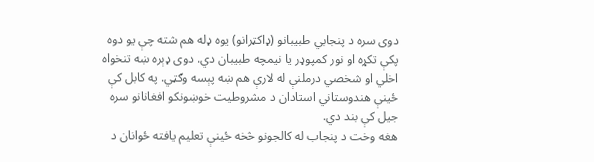دوی سره د پنجابي طبیبانو (ډاکټرانو) یوه ډله هم شته چې یو دوه پکې تکړه او نور کمپوډر یا نیمچه طبیبان دي. دوی ډېره ښه تنخواه اخلي او شخصي درملنې له لارې هم ښه پېسه وګټي. په کابل کې ځینې هندوستاني استادان د مشروطیت خوښونکو افغانانو سره جیل کې بند دي.
هغه وخت د پنجاب له کالجونو څخه ځینې تعلیم یافته ځوانان د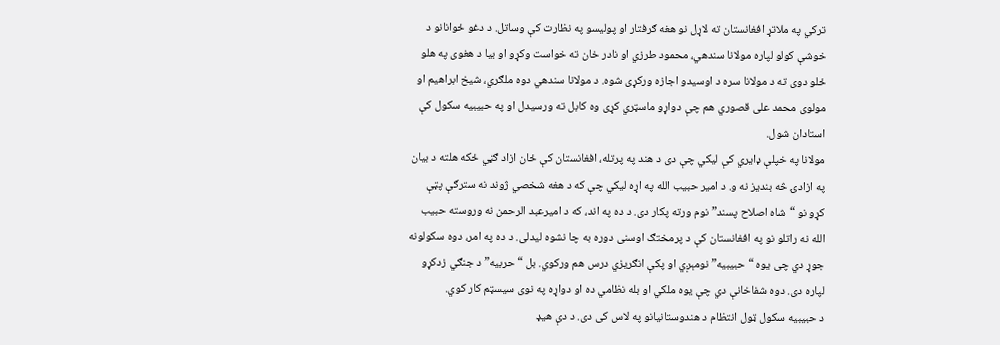ترکي په ملاتړ افغانستان ته لاړل نو هغه ګرفتار او پولیسو په نظارت کې وساتل. د دغو ځوانانو د خوشې کولو لپاره مولانا سندهي، محمود طرزي او نادر خان ته خواست وکړو او بیا د هغوی په هلو ځلو دوی ته د مولانا سره د اوسیدو اجازه ورکړی شوه. د مولانا سندهي دوه ملګري، شیخ ابراهیم او مولوی محمد علی قصوري هم چې دواړو ماسټري کړی وه کابل ته ورسیدل او په حبیبیه سکول کې استادان شول.
مولانا په خپلې ډایري کې لیکي چې دی د هند په پرتله، افغانستان کې ځان ازاد ګڼي ځکه هلته د بیان په ازادۍ څه بندیز نه و. د امیر حبیب الله په اړه لیکي چې که د هغه شخصي ژوند نه سترګې پټې کړو نو “شاه اصلاح پسند” نوم ورته پکار دی. د ده په اند، که د امیرعبد الرحمن نه وروسته حبیب الله نه راتلو نو په افغانستان کې د پرمختګ اوسنی دوره به چا نشوه لیدلی. د ده په امر، دوه سکولونه جوړ دي چی یوه “حبیبیه” نومېږي او پکې انګریزي درس هم ورکوي. بل “حربیه” د جنګي زدکړو لپاره دی. دوه شفاخانې دي چې یوه ملکي او بله نظامي ده او دواړه په نوی سیسټم کار کوي.
د حبیبیه سکول ټول انتظام د هندوستانیانو په لاس کی دی. د دې هیډ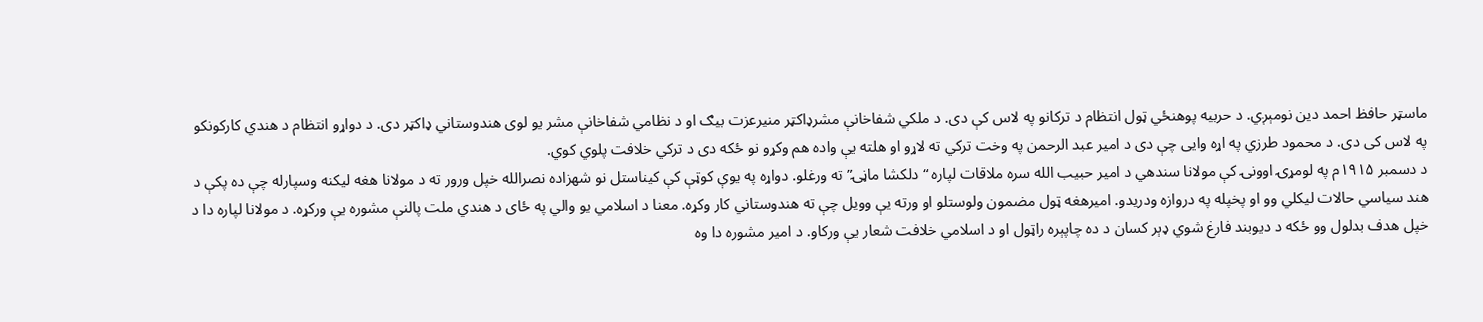ماسټر حافظ احمد دین نومېږي. د حربیه پوهنځي ټول انتظام د ترکانو په لاس کې دی. د ملکي شفاخانې مشرډاکټر منیرعزت بیګ او د نظامي شفاخانې مشر یو لوی هندوستاني ډاکټر دی. د دواړو انتظام د هندي کارکونکو په لاس کی دی. د محمود طرزي په اړه وایی چې دی د امیر عبد الرحمن په وخت ترکي ته لاړو او هلته يې واده هم وکړو نو ځکه دی د ترکي خلافت پلوي کوي.
د دسمبر ۱۹۱۵م په لومړۍ اوونۍ کې مولانا سندهي د امیر حبیب الله سره ملاقات لپاره “دلکشا ماڼۍ” ته ورغلو. دواړه په یوې کوټې کې کیناستل نو شهزاده نصرالله خپل ورور ته د مولانا هغه لیکنه وسپارله چې ده پکې د هند سیاسي حالات لیکلي وو او پخپله په دروازه ودریدو. امیرهغه ټول مضمون ولوستلو او ورته يې وویل چې ته هندوستاني کار وکړه. معنا د اسلامي یو والي په ځای د هندي ملت پالنې مشوره يې ورکړه. د مولانا لپاره دا د خپل هدف بدلول وو ځکه د دیوبند فارغ شوي ډېر کسان د ده چاپېره راټول او د اسلامي خلافت شعار يې ورکاو. د امیر مشوره دا وه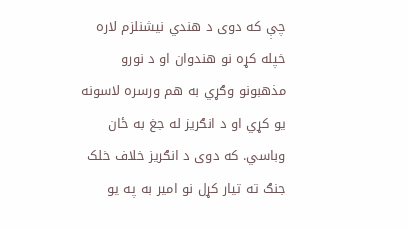چې که دوی د هندي نیشنلزم لاره خپله کړه نو هندوان او د نورو مذهبونو وګړي به هم ورسره لاسونه یو کړي او د انګریز له جغ به ځان وباسي. که دوی د انګریز خلاف خلک جنګ ته تیار کړل نو امیر به په یو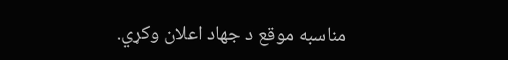مناسبه موقع د جهاد اعلان وکړي.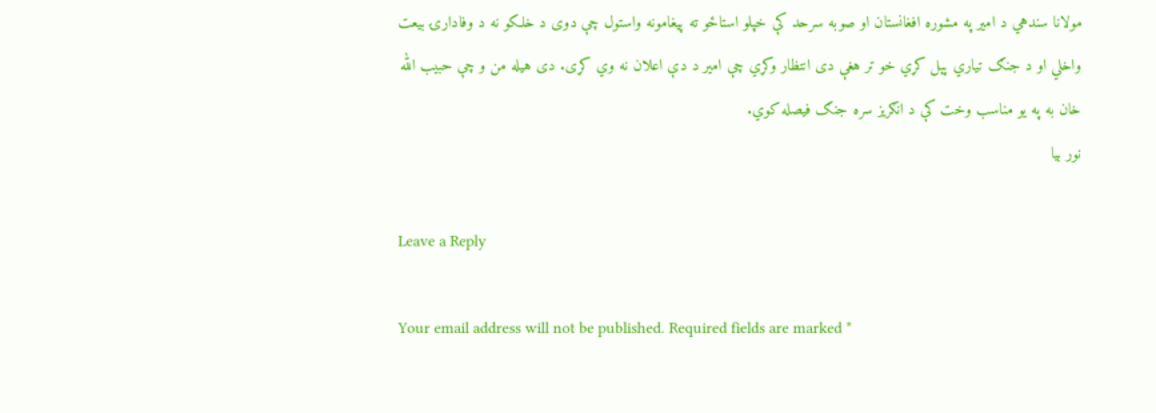مولانا سندهي د امیر په مشوره افغانستان او صوبه سرحد کې خپلو استاځو ته پیغامونه واستول چې دوی د خلکو نه د وفادارۍ بیعت واخلي او د جنګ تیاري پېل کړي خو تر هغې دی انتظار وکړي چې امیر د دې اعلان نه وي کړی. دی هیله من و چې حبیب الله خان به په یو مناسب وخت کې د انګریز سره جنګ فیصله کوي.
نور بیا

Leave a Reply

Your email address will not be published. Required fields are marked *